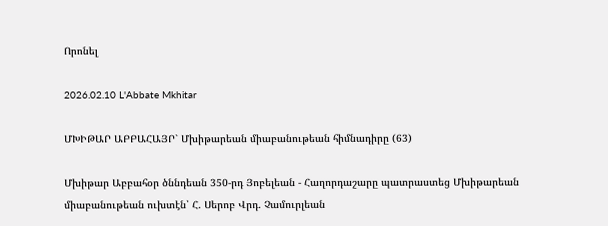Որոնել

2026.02.10 L'Abbate Mkhitar

ՄԽԻԹԱՐ ԱԲԲԱՀԱՅՐ` Մխիթարեան միաբանութեան հիմնադիրը (63)

Մխիթար Աբբահօր ծննդեան 350-րդ Յոբելեան - Հաղորդաշարը պատրաստեց Մխիթարեան միաբանութեան ուխտէն՝ Հ. Սերոբ Վրդ. Չամուրլեան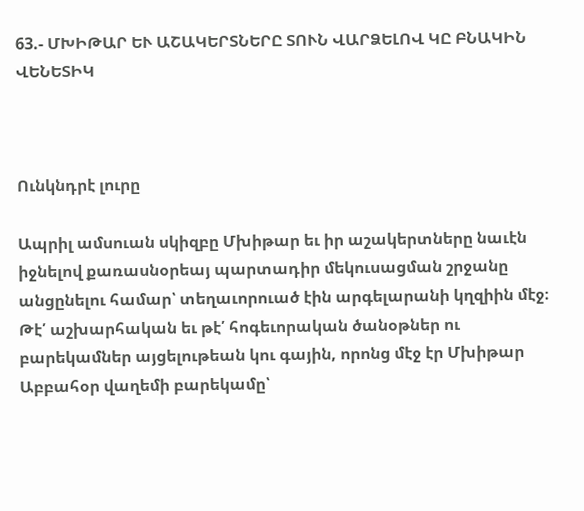63.- ՄԽԻԹԱՐ ԵՒ ԱՇԱԿԵՐՏՆԵՐԸ ՏՈՒՆ ՎԱՐՁԵԼՈՎ ԿԸ ԲՆԱԿԻՆ ՎԵՆԵՏԻԿ



Ունկնդրէ լուրը

Ապրիլ ամսուան սկիզբը Մխիթար եւ իր աշակերտները նաւէն իջնելով քառասնօրեայ պարտադիր մեկուսացման շրջանը անցընելու համար՝ տեղաւորուած էին արգելարանի կղզիին մէջ։ Թէ՛ աշխարհական եւ թէ՛ հոգեւորական ծանօթներ ու բարեկամներ այցելութեան կու գային, որոնց մէջ էր Մխիթար Աբբահօր վաղեմի բարեկամը՝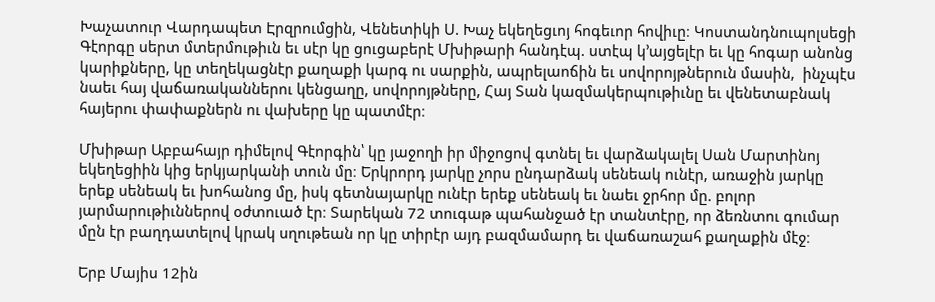Խաչատուր Վարդապետ Էրզրումցին, Վենետիկի Ս. Խաչ եկեղեցւոյ հոգեւոր հովիւը։ Կոստանդնուպոլսեցի Գէորգը սերտ մտերմութիւն եւ սէր կը ցուցաբերէ Մխիթարի հանդէպ. ստէպ կ՚այցելէր եւ կը հոգար անոնց կարիքները, կը տեղեկացնէր քաղաքի կարգ ու սարքին, ապրելաոճին եւ սովորոյթներուն մասին,  ինչպէս նաեւ հայ վաճառականներու կենցաղը, սովորոյթները, Հայ Տան կազմակերպութիւնը եւ վենետաբնակ հայերու փափաքներն ու վախերը կը պատմէր։

Մխիթար Աբբահայր դիմելով Գէորգին՝ կը յաջողի իր միջոցով գտնել եւ վարձակալել Սան Մարտինոյ եկեղեցիին կից երկյարկանի տուն մը։ Երկրորդ յարկը չորս ընդարձակ սենեակ ունէր, առաջին յարկը երեք սենեակ եւ խոհանոց մը, իսկ գետնայարկը ունէր երեք սենեակ եւ նաեւ ջրհոր մը. բոլոր յարմարութիւններով օժտուած էր։ Տարեկան 72 տուգաթ պահանջած էր տանտէրը, որ ձեռնտու գումար մըն էր բաղդատելով կրակ սղութեան որ կը տիրէր այդ բազմամարդ եւ վաճառաշահ քաղաքին մէջ։

Երբ Մայիս 12ին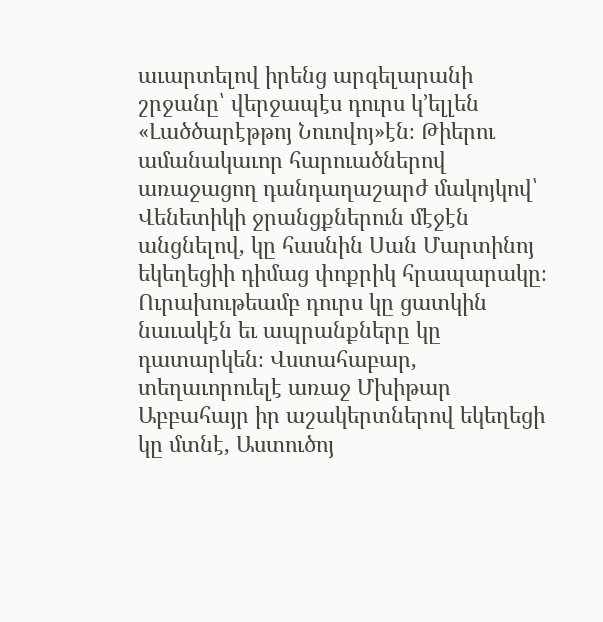աւարտելով իրենց արգելարանի շրջանը՝ վերջապէս դուրս կ՚ելլեն «Լածծարէթթոյ Նուովոյ»էն։ Թիերու ամանակաւոր հարուածներով առաջացող դանդաղաշարժ մակոյկով՝ Վենետիկի ջրանցքներուն մէջէն անցնելով, կը հասնին Սան Մարտինոյ եկեղեցիի դիմաց փոքրիկ հրապարակը։ Ուրախութեամբ դուրս կը ցատկին նաւակէն եւ ապրանքները կը դատարկեն։ Վստահաբար, տեղաւորուելէ առաջ Մխիթար Աբբահայր իր աշակերտներով եկեղեցի կը մտնէ, Աստուծոյ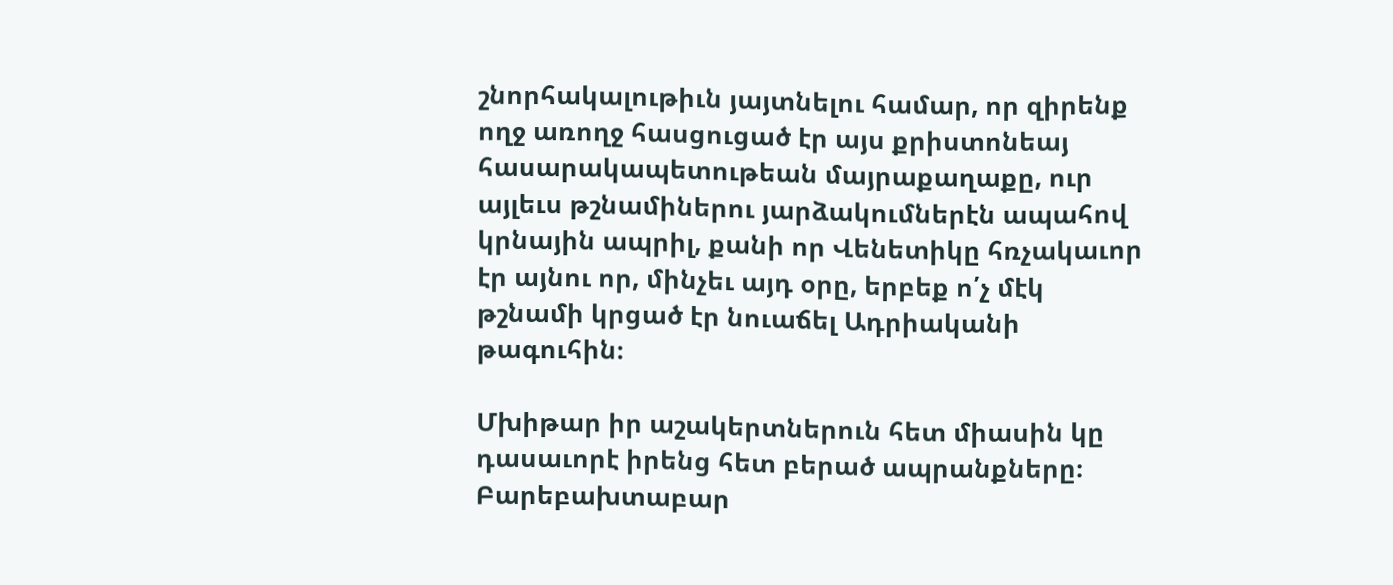շնորհակալութիւն յայտնելու համար, որ զիրենք ողջ առողջ հասցուցած էր այս քրիստոնեայ հասարակապետութեան մայրաքաղաքը, ուր այլեւս թշնամիներու յարձակումներէն ապահով կրնային ապրիլ, քանի որ Վենետիկը հռչակաւոր էր այնու որ, մինչեւ այդ օրը, երբեք ո՛չ մէկ թշնամի կրցած էր նուաճել Ադրիականի թագուհին։

Մխիթար իր աշակերտներուն հետ միասին կը դասաւորէ իրենց հետ բերած ապրանքները։ Բարեբախտաբար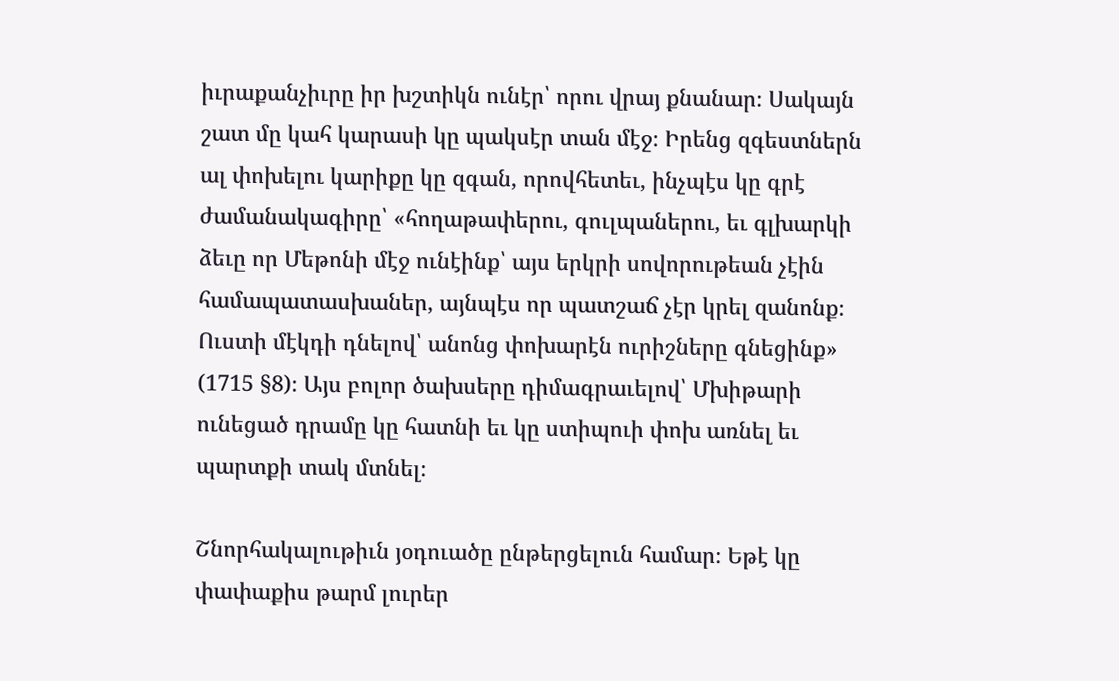իւրաքանչիւրը իր խշտիկն ունէր՝ որու վրայ քնանար։ Սակայն շատ մը կահ կարասի կը պակսէր տան մէջ։ Իրենց զգեստներն ալ փոխելու կարիքը կը զգան, որովհետեւ, ինչպէս կը գրէ ժամանակագիրը՝ «հողաթափերու, գուլպաներու, եւ գլխարկի ձեւը որ Մեթոնի մէջ ունէինք՝ այս երկրի սովորութեան չէին համապատասխաներ, այնպէս որ պատշաճ չէր կրել զանոնք։ Ուստի մէկդի դնելով՝ անոնց փոխարէն ուրիշները գնեցինք» (1715 §8)։ Այս բոլոր ծախսերը դիմագրաւելով՝ Մխիթարի ունեցած դրամը կը հատնի եւ կը ստիպուի փոխ առնել եւ պարտքի տակ մտնել։

Շնորհակալութիւն յօդուածը ընթերցելուն համար։ Եթէ կը փափաքիս թարմ լուրեր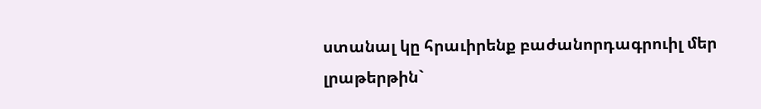ստանալ կը հրաւիրենք բաժանորդագրուիլ մեր լրաթերթին`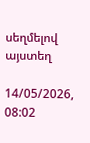սեղմելով այստեղ

14/05/2026, 08:02